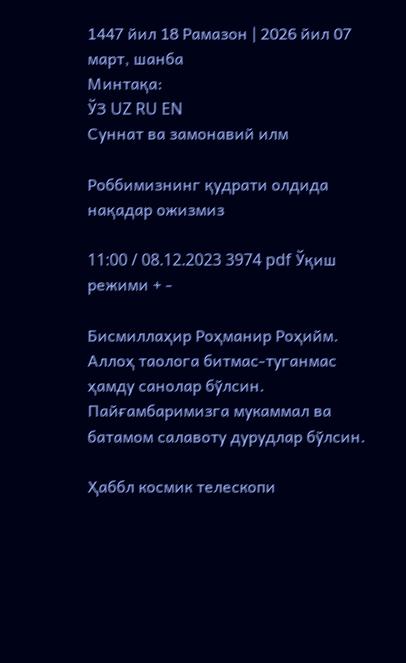1447 йил 18 Рамазон | 2026 йил 07 март, шанба
Минтақа:
ЎЗ UZ RU EN
Суннат ва замонавий илм

Роббимизнинг қудрати олдида нақадар ожизмиз

11:00 / 08.12.2023 3974 pdf Ўқиш режими + -

Бисмиллаҳир Роҳманир Роҳийм.
Аллоҳ таолога битмас-туганмас ҳамду санолар бўлсин.
Пайғамбаримизга мукаммал ва батамом салавоту дурудлар бўлсин.

Ҳаббл космик телескопи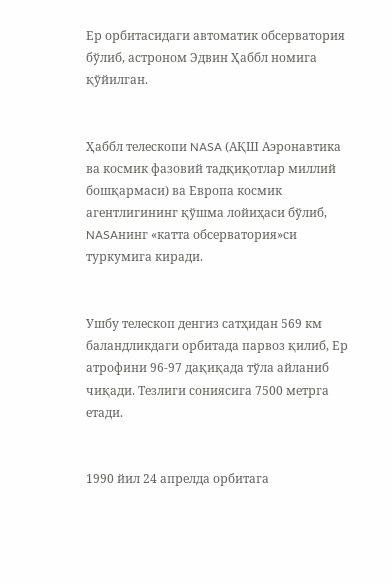Ер орбитасидаги автоматик обсерватория бўлиб, астроном Эдвин Ҳаббл номига қўйилган.


Ҳаббл телескопи NASA (АҚШ Аэронавтика ва космик фазовий тадқиқотлар миллий бошқармаси) ва Европа космик агентлигининг қўшма лойиҳаси бўлиб, NASAнинг «катта обсерватория»си туркумига киради.


Ушбу телескоп денгиз сатҳидан 569 км баландликдаги орбитада парвоз қилиб, Ер атрофини 96-97 дақиқада тўла айланиб чиқади. Тезлиги сониясига 7500 метрга етади.


1990 йил 24 апрелда орбитага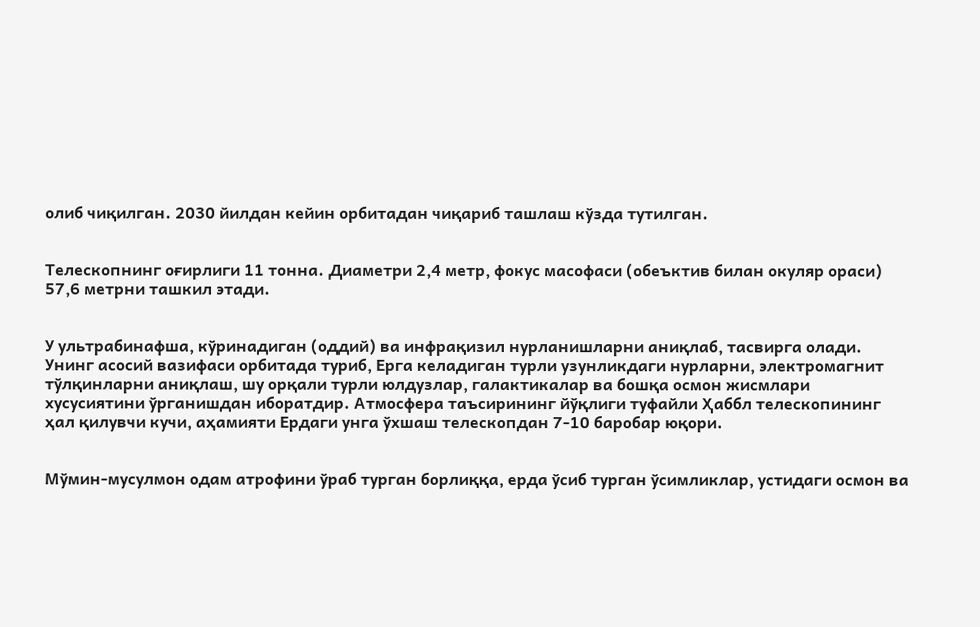олиб чиқилган. 2030 йилдан кейин орбитадан чиқариб ташлаш кўзда тутилган.


Телескопнинг оғирлиги 11 тонна. Диаметри 2,4 метр, фокус масофаси (обеъктив билан окуляр ораси) 57,6 метрни ташкил этади.


У ультрабинафша, кўринадиган (оддий) ва инфрақизил нурланишларни аниқлаб, тасвирга олади. Унинг асосий вазифаси орбитада туриб, Ерга келадиган турли узунликдаги нурларни, электромагнит тўлқинларни аниқлаш, шу орқали турли юлдузлар, галактикалар ва бошқа осмон жисмлари хусусиятини ўрганишдан иборатдир. Атмосфера таъсирининг йўқлиги туфайли Ҳаббл телескопининг ҳал қилувчи кучи, аҳамияти Ердаги унга ўхшаш телескопдан 7-10 баробар юқори.


Мўмин-мусулмон одам атрофини ўраб турган борлиққа, ерда ўсиб турган ўсимликлар, устидаги осмон ва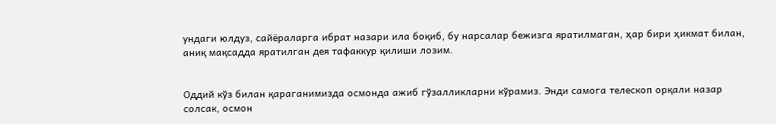ундаги юлдуз, сайёраларга ибрат назари ила боқиб, бу нарсалар бежизга яратилмаган, ҳар бири ҳикмат билан, аниқ мақсадда яратилган дея тафаккур қилиши лозим.


Оддий кўз билан қараганимизда осмонда ажиб гўзалликларни кўрамиз. Энди самога телескоп орқали назар солсак, осмон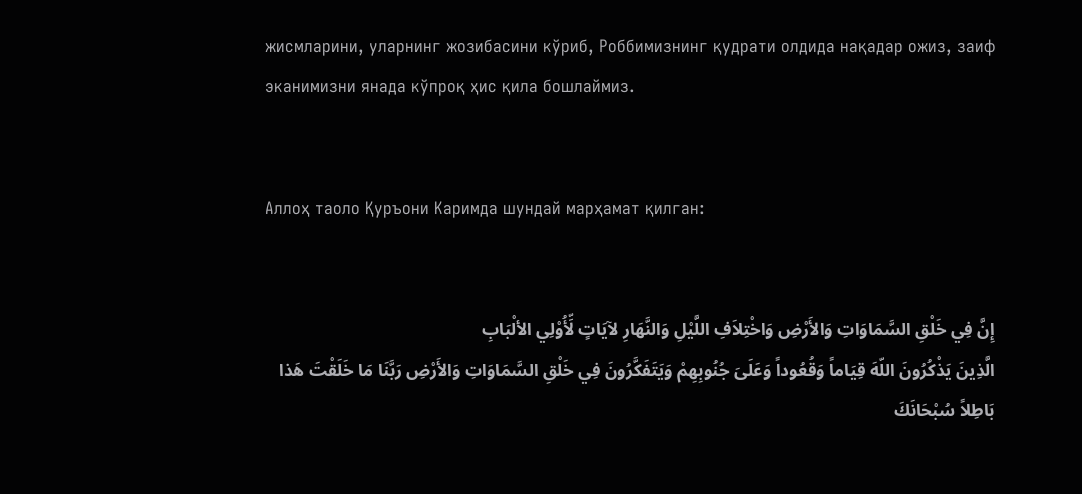жисмларини, уларнинг жозибасини кўриб, Роббимизнинг қудрати олдида нақадар ожиз, заиф эканимизни янада кўпроқ ҳис қила бошлаймиз.


Аллоҳ таоло Қуръони Каримда шундай марҳамат қилган:


إِنَّ فِي خَلْقِ السَّمَاوَاتِ وَالأَرْضِ وَاخْتِلاَفِ اللَّيْلِ وَالنَّهَارِ لآيَاتٍ لِّأُوْلِي الألْبَابِ
الَّذِينَ يَذْكُرُونَ اللّهَ قِيَاماً وَقُعُوداً وَعَلَىَ جُنُوبِهِمْ وَيَتَفَكَّرُونَ فِي خَلْقِ السَّمَاوَاتِ وَالأَرْضِ رَبَّنَا مَا خَلَقْتَ هَذا بَاطِلاً سُبْحَانَكَ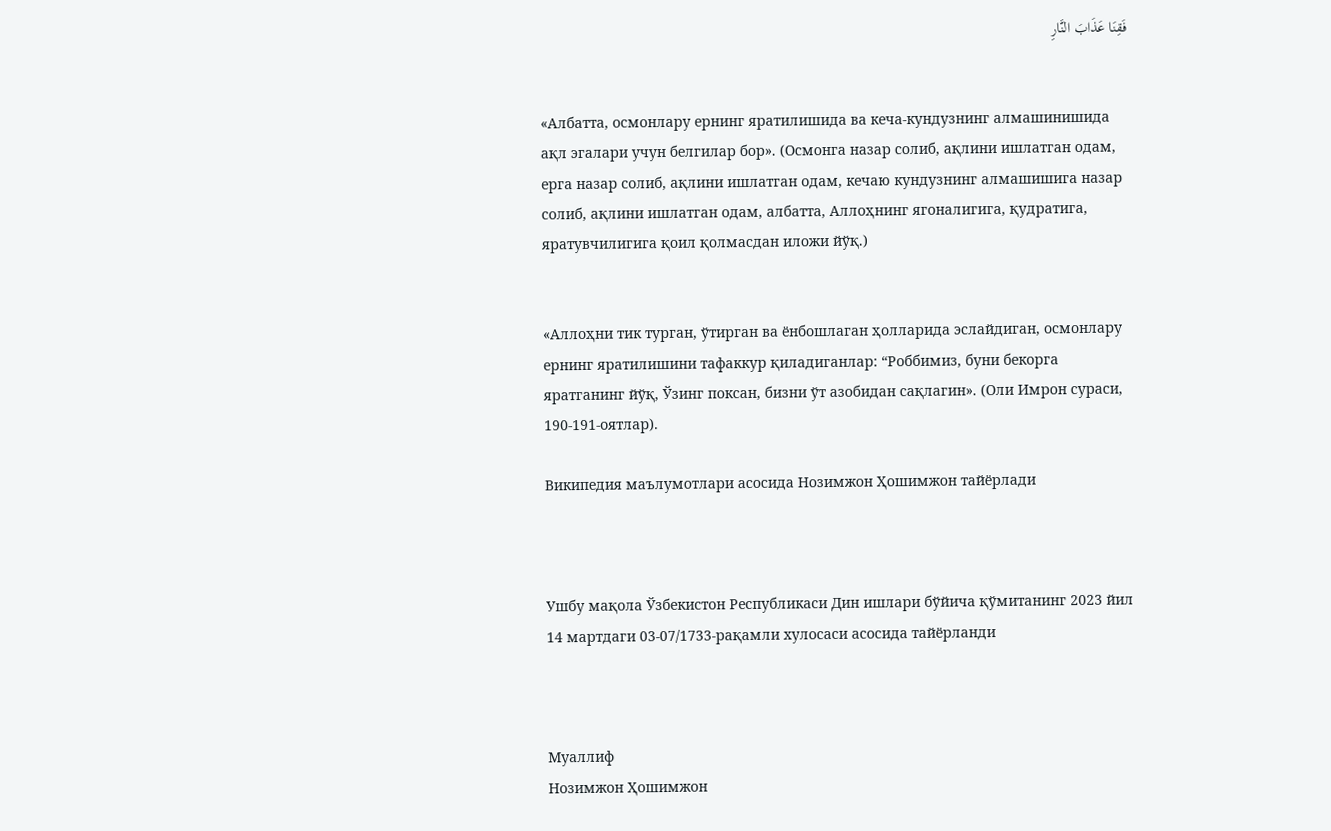فَقِنَا عَذَابَ النَّارِ


«Албатта, осмонлару ернинг яратилишида ва кеча-кундузнинг алмашинишида ақл эгалари учун белгилар бор». (Осмонга назар солиб, ақлини ишлатган одам, ерга назар солиб, ақлини ишлатган одам, кечаю кундузнинг алмашишига назар солиб, ақлини ишлатган одам, албатта, Аллоҳнинг ягоналигига, қудратига, яратувчилигига қоил қолмасдан иложи йўқ.)


«Аллоҳни тик турган, ўтирган ва ёнбошлаган ҳолларида эслайдиган, осмонлару ернинг яратилишини тафаккур қиладиганлар: “Роббимиз, буни бекорга яратганинг йўқ, Ўзинг поксан, бизни ўт азобидан сақлагин». (Оли Имрон сураси, 190-191-оятлар).

Википедия маълумотлари асосида Нозимжон Ҳошимжон тайёрлади



Ушбу мақола Ўзбекистон Республикаси Дин ишлари бўйича қўмитанинг 2023 йил 14 мартдаги 03-07/1733-рақамли хулосаси асосида тайёрланди



Муаллиф
Нозимжон Ҳошимжон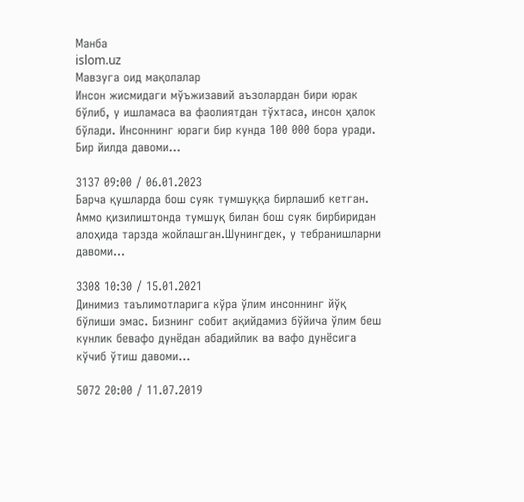Манба
islom.uz
Мавзуга оид мақолалар
Инсон жисмидаги мўъжизавий аъзолардан бири юрак бўлиб, у ишламаса ва фаолиятдан тўхтаса, инсон ҳалок бўлади. Инсоннинг юраги бир кунда 100 000 бора уради. Бир йилда давоми...

3137 09:00 / 06.01.2023
Барча қушларда бош суяк тумшуққа бирлашиб кетган. Аммо қизилиштонда тумшуқ билан бош суяк бирбиридан алоҳида тарзда жойлашган.Шунингдек, у тебранишларни давоми...

3308 10:30 / 15.01.2021
Динимиз таълимотларига кўра ўлим инсоннинг йўқ бўлиши эмас. Бизнинг собит ақийдамиз бўйича ўлим беш кунлик бевафо дунёдан абадийлик ва вафо дунёсига кўчиб ўтиш давоми...

5072 20:00 / 11.07.2019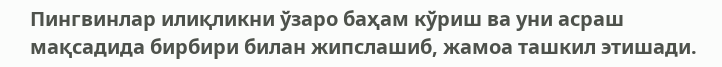Пингвинлар илиқликни ўзаро баҳам кўриш ва уни асраш мақсадида бирбири билан жипслашиб, жамоа ташкил этишади.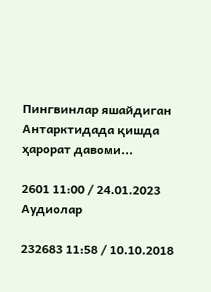Пингвинлар яшайдиган Антарктидада қишда ҳарорат давоми...

2601 11:00 / 24.01.2023
Аудиолар

232683 11:58 / 10.10.2018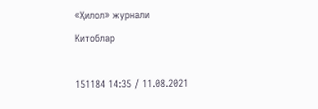«Ҳилол» журнали
Китоблар

151184 14:35 / 11.08.2021